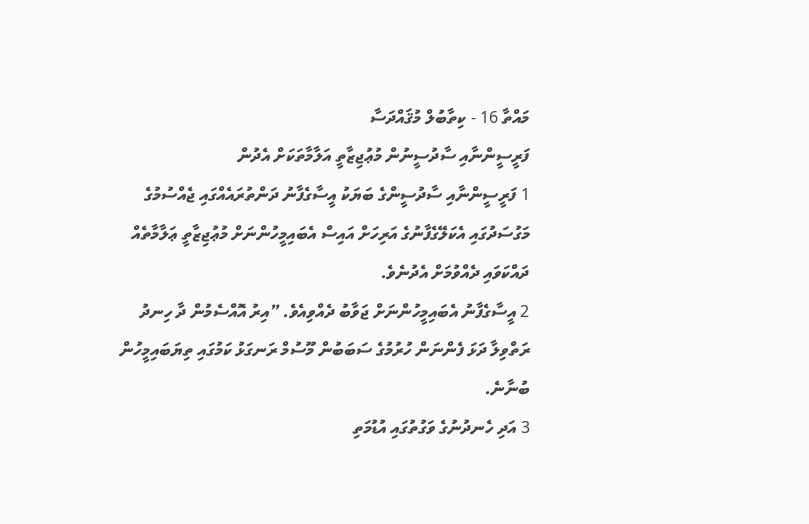މައްތާ 16 - ކިތާބުލް މުޤައްދަސާ
ފަރީސީންނާއި ސާދުސީނުން މުޢުޖިޒާތީ އަލާމާތަކަށް އެދުން
1 ފަރީސީންނާއި ސާދުސީންގެ ބަޔަކު އީސާގެފާނު ދަންތުރައެއްގައި ޖެއްސުމުގެ މަގުސަދުގައި އެކަލޭގެފާނުގެ އަރިހަށް އައިސް އެބައިމީހުންނަށް މުޢުޖިޒާތީ ޢަލާމާތެއް ދައްކަވައި ދެއްވުމަށް އެދުނެވެ.
2 އީސާގެފާނު އެބައިމީހުންނަށް ޖަވާބު ދެއްވިއެވެ. ”އިރު އޮއްސެމުން ދާ ހިނދު ރަތްވިލާ ދަޅަ ފެންނަން ހުރުމުގެ ސަބަބުން މޫސުމް ރަނގަޅު ކަމުގައި ތިޔަބައިމީހުން ބުނާނެ.
3 އަދި ހެނދުނުގެ ވަގުތުގައި އުޑުމަތި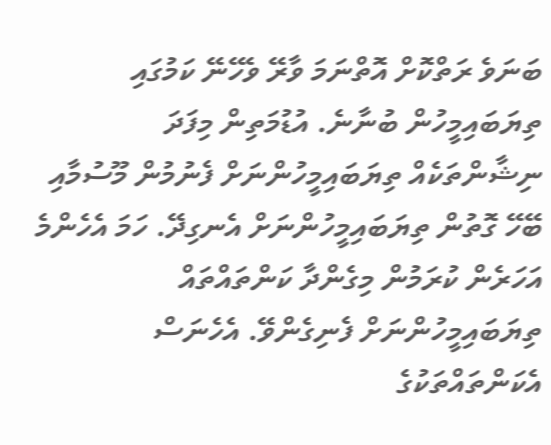ބަނަވެ ރަތްކޮށް އޮތްނަމަ ވާރޭ ވެހޭނޭ ކަމުގައި ތިޔަބައިމީހުން ބުނާނެ. އުޑުމަތިން މިފަދަ ނިޝާންތަކެއް ތިޔަބައިމީހުންނަށް ފެނުމުން މޫސުމާއި ބޭހޭ ގޮތުން ތިޔަބައިމީހުންނަށް އެނގިދޭ. ހަމަ އެހެންމެ އަހަރެން ކުރަމުން މިގެންދާ ކަންތައްތައް ތިޔަބައިމީހުންނަށް ފެނިގެންވޭ. އެހެނަސް އެކަންތައްތަކުގެ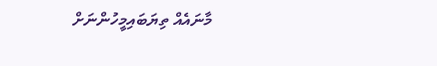މާނައެއް ތިޔަބައިމީހުންނަށް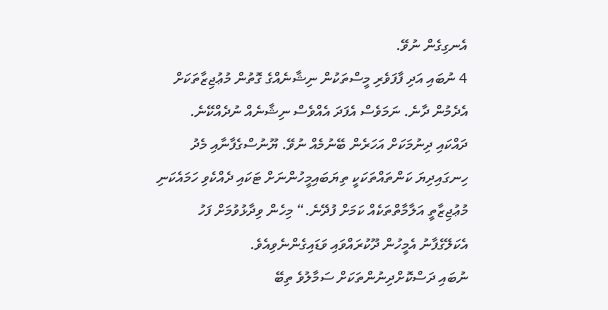އެނގިގެން ނުވޭ.
4 ނުބައި އަދި ފާފަވެރި މީސްތަކުން ނިޝާނެއްގެ ގޮތުން މުޢުޖިޒާތަކަށް އެދެމުން ދާނެ. ނަމަވެސް އެފަދަ އެއްވެސް ނިޝާނެއް ނުދެއްކޭނެ. ދައްކައި ދިނުމަކަށް އަހަރެން ބޭނުމެއް ނުވޭ. ޔޫނުސްގެފާނާއި މެދު ހިނގައިދިޔަ ކަންތައްތަކަކީ ތިޔަބައިމީހުންނަށް ޓަކައި ދެއްކެވި ހަމައެކަނި މުޢުޖިޒާތީ އަލާމާތްތަކެއް ކަމަށް ފުދޭނެ.“ މިހެން ވިދާޅުވުމަށް ފަހު އެކަލޭގެފާނު އެމީހުން ދޫކުރައްވައި ވަޑައިގެންނެވިއެވެ.
ނުބައި ދަސްކޮށްދިނުންތަކަށް ސަމާލުވެ ތިބޭ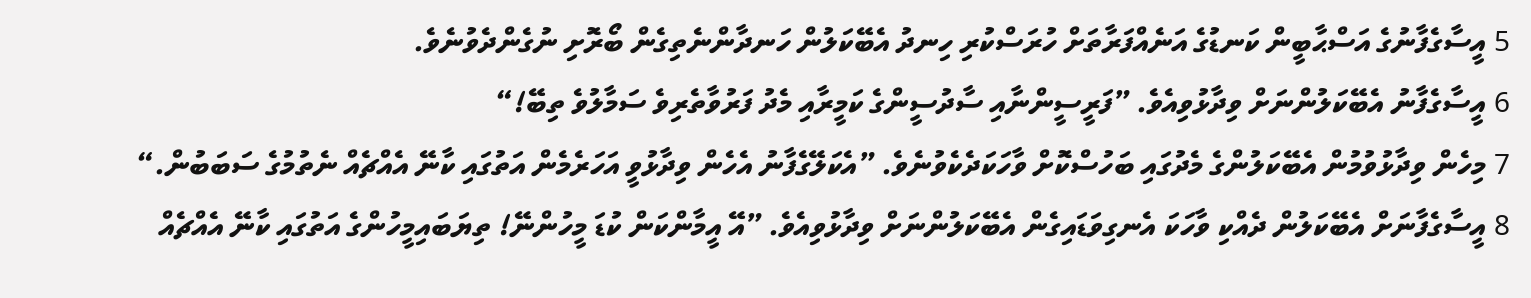5 އީސާގެފާނުގެ އަސްޙާބީން ކަނޑުގެ އަނެއްފަރާތަށް ހުރަސްކުރި ހިނދު އެބޭކަލުން ހަނދާންނެތިގެން ބޯރޮށި ނުގެންދެވުނެވެ.
6 އީސާގެފާނު އެބޭކަލުންނަށް ވިދާޅުވިއެވެ. ”ފަރީސީންނާއި ސާދުސީންގެ ކަމީރާއި މެދު ފަރުވާތެރިވެ ސަމާލުވެ ތިބޭ!“
7 މިހެން ވިދާޅުވުމުން އެބޭކަލުންގެ މެދުގައި ބަހުސްކޮށް ވާހަކަދެކެވުނެވެ. ”އެކަލޭގެފާނު އެހެން ވިދާޅުވީ އަހަރެމެން އަތުގައި ކާނޭ އެއްޗެއް ނެތުމުގެ ސަބަބުން.“
8 އީސާގެފާނަށް އެބޭކަލުން ދެއްކި ވާހަކަ އެނގިވަޑައިގެން އެބޭކަލުންނަށް ވިދާޅުވިއެވެ. ”އޭ އީމާންކަން ކުޑަ މީހުންނޭ! ތިޔަބައިމީހުންގެ އަތުގައި ކާނޭ އެއްޗެއް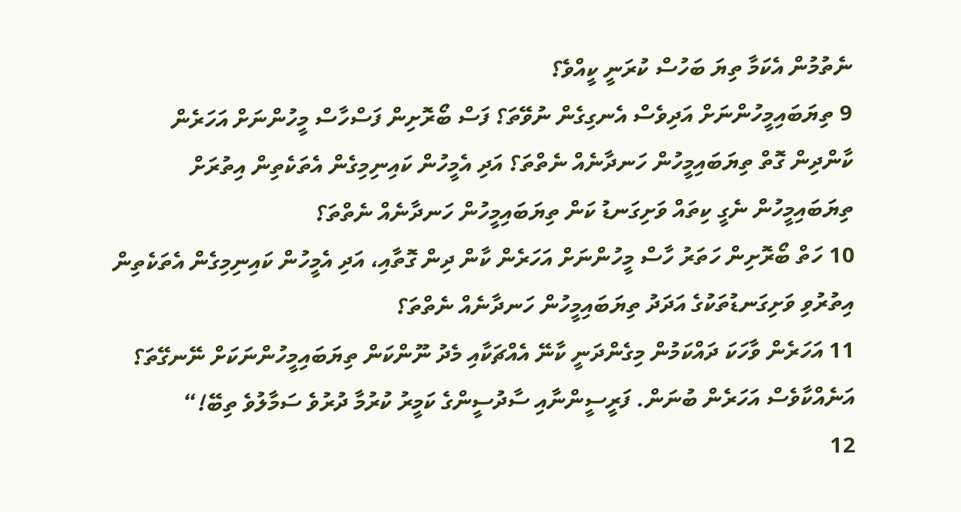ނެތުމުން އެކަމާ ތިޔަ ބަހުސް ކުރަނީ ކީއްވެ؟
9 ތިޔަބައިމީހުންނަށް އަދިވެސް އެނގިގެން ނުވޭތަ؟ ފަސް ބޯރޮށިން ފަސްހާސް މީހުންނަށް އަހަރެން ކާންދިން ގޮތް ތިޔަބައިމީހުން ހަނދާނެއް ނެތްތަ؟ އަދި އެމީހުން ކައިނިމިގެން އެތަކެތިން އިތުރަށް ތިޔަބައިމީހުން ނެގީ ކިތައް ވަށިގަނޑު ކަން ތިޔަބައިމީހުން ހަނދާނެއް ނެތްތަ؟
10 ހަތް ބޯރޮށިން ހަތަރު ހާސް މީހުންނަށް އަހަރެން ކާން ދިން ގޮތާއި، އަދި އެމީހުން ކައިނިމިގެން އެތަކެތިން އިތުރުވި ވަށިގަނޑުތަކުގެ އަދަދު ތިޔަބައިމީހުން ހަނދާނެއް ނެތްތަ؟
11 އަހަރެން ވާހަކަ ދައްކަމުން މިގެންދަނީ ކާނޭ އެއްޗަކާއި މެދު ނޫންކަން ތިޔަބައިމީހުންނަކަށް ނޭނގޭތަ؟ އަނެއްކާވެސް އަހަރެން ބުނަން. ފަރީސީންނާއި ސާދުސީންގެ ކަމީރު ކުރުމާ ދުރުވެ ސަމާލުވެ ތިބޭ!“
12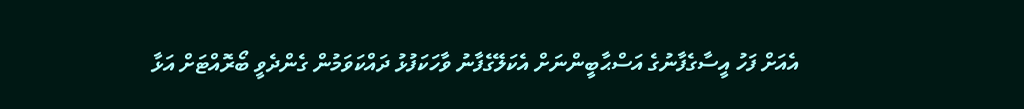އެއަށް ފަހު އީސާގެފާނުގެ އަސްޙާބީންނަށް އެކަލޭގެފާނު ވާހަކަފުޅު ދައްކަވަމުން ގެންދެވީ ބޯރޮއްޓަށް އަޅާ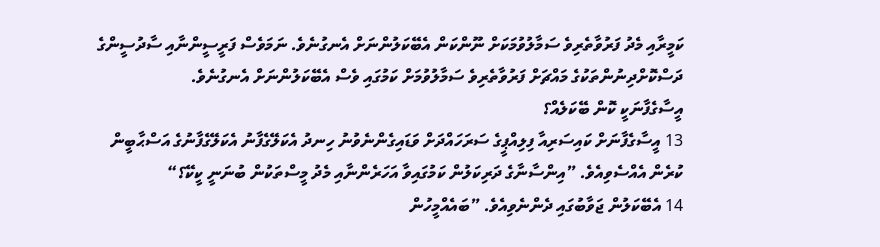ކަމީރާއި މެދު ފަރުވާތެރިވެ ސަމާލުވުމަކަށް ނޫންކަން އެބޭކަލުންނަށް އެނގުނެވެ. ނަމަވެސް ފަރީސީންނާއި ސާދުސީންގެ ދަސްކޮށްދިނުންތަކުގެ މައްޗަށް ފަރުވާތެރިވެ ސަމާލުވުމަށް ކަމުގައި ވެސް އެބޭކަލުންނަށް އެނގުނެވެ.
އީސާގެފާނަކީ ކޮން ބޭކަލެއް؟
13 އީސާގެފާނަށް ކައިސަރިއާ ފިލިއްޕީގެ ސަރަހައްދަށް ވަޑައިގެންނެވުނު ހިނދު އެކަލޭގެފާނު އެކަލޭގެފާނުގެ އަސްޙާބީން ކުރެން އެއްސެވިއެވެ. ”އިންސާނާގެ ދަރިކަލުން ކަމުގައިވާ އަހަރެންނާއި މެދު މީސްތަކުން ބުނަނީ ކީކޭ؟“
14 އެބޭކަލުން ޖަވާބުގައި ދެންނެވިއެވެ. ”ބައެއްމީހުން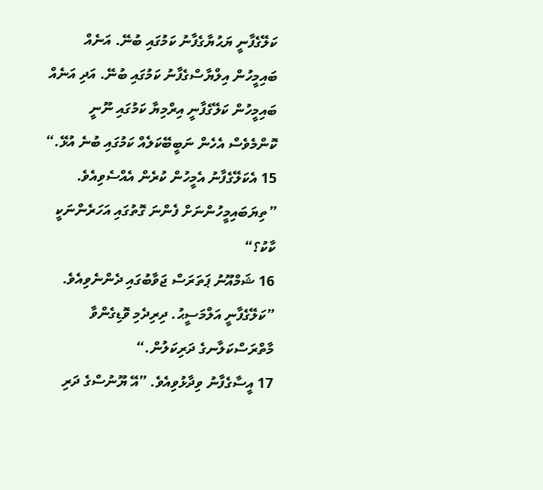ކަލޭގެފާނީ ޔަޙުޔާގެފާނު ކަމުގައި ބުނޭ. އަނެއް ބައިމީހުން އިލްޔާސްގެފާނު ކަމުގައި ބުނޭ. އަދި އަނެއް ބައިމީހުން ކަލޭގެފާނީ އިރްމިޔާ ކަމުގައި ނޫނީ ކޮންމެވެސް އެހެން ނަބީބޭކަލެއް ކަމުގައި ބުނެ އުޅޭ.“
15 އެކަލޭގެފާނު އެމީހުން ކުރެން އެއްސެވިއެވެ. ”ތިޔަބައިމީހުންނަށް ފެންނަ ގޮތުގައި އަހަރެންނަކީ ކާކު؟“
16 ޝަމްއޫނު ޕަތަރަސް ޖަވާބުގައި ދެންނެވިއެވެ. ”ކަލޭގެފާނީ އަލްމަސީޙު. ދިރިދެމި ވޮޑިގެންވާ މާތްރަސްކަލާނގެ ދަރިކަލުން.“
17 އީސާގެފާނު ވިދާޅުވިއެވެ. ”އޭ ޔޫނުސްގެ ދަރި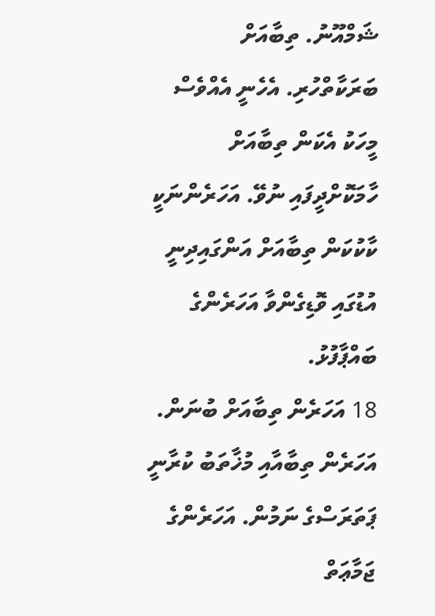ޝަމްއޫނު. ތިބާއަށް ބަރަކާތްހުރި. އެހެނީ އެއްވެސް މީހަކު އެކަން ތިބާއަށް ހާމަކޮށްދީފައި ނުވޭ. އަހަރެންނަކީ ކާކުކަން ތިބާއަށް އަންގައިދިނީ އުޑުގައި ވޮޑިގެންވާ އަހަރެންގެ ބައްޕާފުޅު.
18 އަހަރެން ތިބާއަށް ބުނަން. އަހަރެން ތިބާއާއި މުޚާތަބު ކުރާނީ ޕަތަރަސްގެ ނަމުން. އަހަރެންގެ ޖަމާޢަތް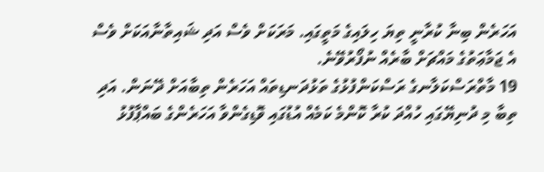އަހަރެން ބިނާ ކުރާނީ ތިޔަ ހިލައިގެ މަތީގައި. މަރަކަށް ވެސް އަދި ޝައިތާނާއަކަށް ވެސް އެ ޖަމާޢަތުގެ މައްޗަށް ބާރެއް ނުފޯރުވޭނެ.
19 މާތްރަސްކަލާނގެ ރަސްކަންފުޅުގެ ތަޅުދަނޑިތައް އަހަރެން ތިބާއަށް ދޭނަން. އަދި ތިބާ މި ދުނިޔޭގައި ހުއްދަ ކުރާ ކޮންމެ ކަމެއް އުޑުގައި ވޮޑިގެންވާ އަހަރެންގެ ބައްޕާފުޅު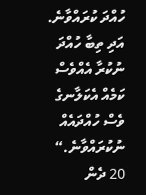ހުއްދަ ކުރައްވާނެ. އަދި ތިބާ ހުއްދަ ނުކުރާ އެއްވެސް ކަމެއް އެކަލާނގެ ވެސް ހުއްދައެއް ނުކުރައްވާނެ.“
20 ދެން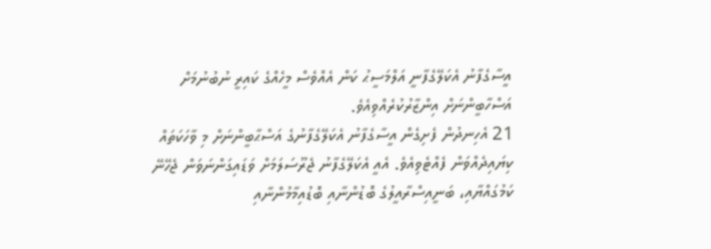އީސާގެފާނު އެކަލޭގެފާނީ އަލްމަސީޙު ކަން އެއްވެސް މީހެއްގެ ކައިރީ ނުބުނުމަށް އަސްހާބީންނަށް އިންޒާރުކުރެއްވިއެވެ.
21 އެހިނދުން ފެށިގެން އީސާގެފާނު އެކަލޭގެފާނުގެ އަސްޙާބީންނަށް މި ވާހަކަތައް ކިޔައިދެއްވަން ފެއްޓެވިއެވެ. އެއީ އެކަލޭގެފާނު ޖެރޫސަލަމަށް ވަޑައިގަންނަވަން ޖެހޭނޭ ކަމުގައްޔާއި، ބަނީއިސްރާއީލުގެ ބޮޑުންނާއި ބޮޑުއިމާމުންނާއި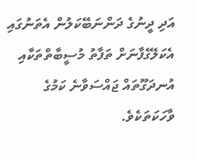އަދި ދީނުގެ ދަންނަބޭކަލުން އެތަނުގައި އެކަލޭގެފާނަށް ތަފާތު މުސީބާތްތަކާއި އުނދަގޫތައް ޖައްސަވާނެ ކަމުގެ ވާހަކަތަކެވެ.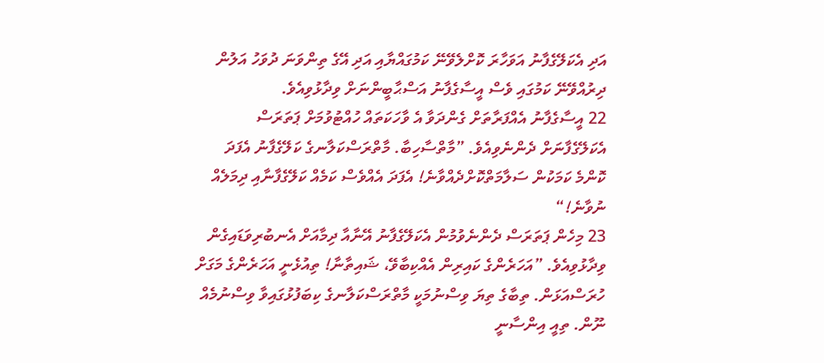އަދި އެކަލޭގެފާނު އަވަހާރަ ކޮށްލެވޭނޭ ކަމުގައްޔާއި އަދި އޭގެ ތިންވަނަ ދުވަހު އަލުން ދިރުއްވޭނޭ ކަމުގައި ވެސް އީސާގެފާނު އަސްޙާބީންނަށް ވިދާޅުވިއެވެ.
22 އީސާގެފާނު އެއްފަރާތަށް ގެންދަވާ އެ ވާހަކަތައް ހުއްޓުވުމަށް ޕަތަރަސް އެކަލޭގެފާނަށް ދެންނެވިއެވެ. ”މާތްސާހިބާ. މާތްރަސްކަލާނގެ ކަލޭގެފާނު އެފަދަ ކޮންމެ ކަމަކުން ސަލާމަތްކޮށްދެއްވާނެ! އެފަދަ އެއްވެސް ކަމެއް ކަލޭގެފާނާއި ދިމަލެއް ނުވާނެ!“
23 މިހެން ޕަތަރަސް ދެންނެވުމުން އެކަލޭގެފާނު އޭނާއާ ދިމާއަށް އެނބުރިވަޑައިގެން ވިދާޅުވިއެވެ. ”އަހަރެންގެ ކައިރިން އެއްކިބާވޭ، ޝައިތާނާ! ތިއުޅެނީ އަހަރެންގެ މަގަށް ހުރަސްއަޅަން. ތިބާގެ ތިޔަ ވިސްނުމަކީ މާތްރަސްކަލާނގެ ކިބަފުޅުގައިވާ ވިސްނުމެއް ނޫން. ތިއީ އިންސާނީ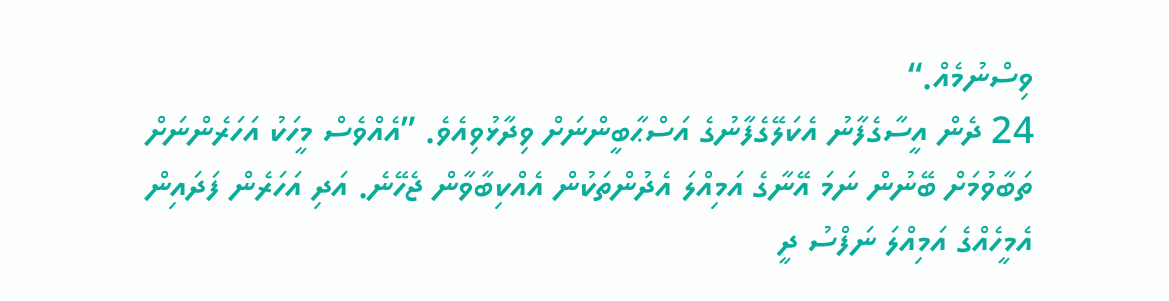ވިސްނުމެއް.“
24 ދެން އީސާގެފާނު އެކަލޭގެފާނުގެ އަސްޙާބީންނަށް ވިދާޅުވިއެވެ. ”އެއްވެސް މީހަކު އަހަރެންނަށް ތަބާވުމަށް ބޭނުން ނަމަ އޭނާގެ އަމިއްލަ އެދުންތަކުން އެއްކިބާވާން ޖެހޭނެ. އަދި އަހަރެން ފަދައިން އެމީހެއްގެ އަމިއްލަ ނަފްސު ދީ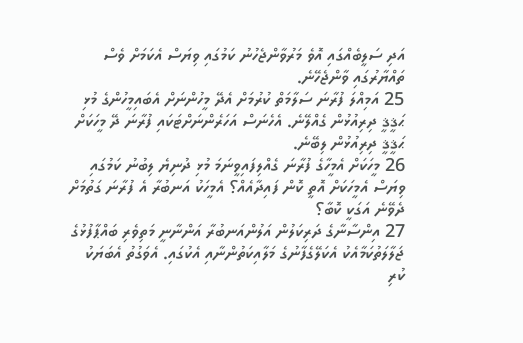އަދި ސަލީބެއްގައި އޮވެ މަރުވާންޖެހުނު ކަމުގައި ވިޔަސް އެކަމަށް ވެސް ތައްޔާރުގައި ވާންޖެހޭނެ.
25 އަމިއްލަ ފުރާނަ ސަލާމަތް ކުރުމަށް އެދޭ މީހުންނަށް އެބައިމީހުންގެ މުޅި ޙަޤީޤީ ދިރިއުޅުން ގެއްލޭނެ. އެހެނަސް އަހަރެންނަށްޓަކައި ފުރާނަ ދޭ މީހަކަށް ޙަޤީޤީ ދިރިއުޅުން ލިބޭނެ.
26 މީހަކަށް އެމީހާގެ ފުރާނަ ގެއްލިފައިވީނަމަ މުޅި ދުނިޔެ ލިބުނު ކަމުގައި ވިޔަސް އެމީހަކަށް އޮތީ ކޮން ފައިދާއެއް؟ އެމީހަކު އަނބުރާ އެ ފުރާނަ ގަތުމަށް ދެވޭނެ އަގަކީ ކޮބާ؟
27 އިންސާނާގެ ދަރިކަލުން އަލުންއަނބުރާ އަންނާނީ މަތިވެރި ބައްޕާފުޅުގެ ޖަލާލަތުކަމާއެކު އެކަލޭގެފާނުގެ މަލާއިކަތުންނާއި އެކުގައި. އެވަގުތު އެބަޔަކު ކުރި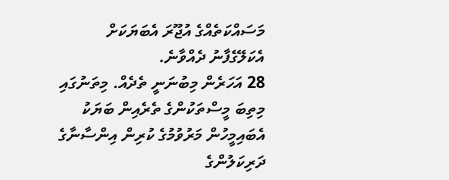މަސައްކަތެއްގެ އުޖޫރަ އެބަޔަކަށް އެކަލޭގެފާނު ދެއްވާނެ.
28 އަހަރެން މިބުނަނީ ތެދެއް. މިތަނުގައި މިތިބަ މީސްތަކުންގެ ތެރެއިން ބަޔަކު އެބައިމީހުން މަރުވުމުގެ ކުރިން އިންސާނާގެ ދަރިކަލުންގެ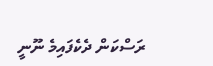ރަސްކަން ދެކެފައިމެ ނޫނީ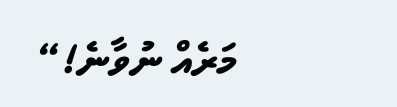މަރެއް ނުވާނެ!“